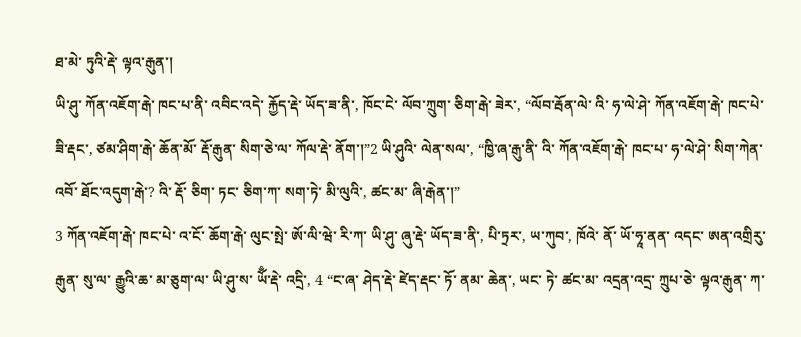ཐ་མེ་ ཏུའི་རྡེ་ ལྟའ་རྒུན་།
ཡི་ཤུ་ ཀོན་འཇོག་རྒེ་ ཁང་པ་ནི་ འབིང་འདེ་ རྐྱོད་རྡེ་ ཡོད་ཟ་ནི་, ཁོང་ངེ་ ལོབ་ཀྲུག་ ཅིག་རྒེ་ ཟེར་, “ལོབ་རྦོན་ལེ་ འི་ ཧ་ལེ་ཤེ་ ཀོན་འཇོག་རྒེ་ ཁང་པེ་ ཟི་རྡང་, ཙམ་ཤིག་རྒེ་ ཆོན་མོ་ རྡོ་རྒུན་ སིག་ཅེ་ལ་ ཀོལ་རྡེ་ ནོག་།”2 ཡི་ཤུའི་ ལེན་སལ་, “ཁྱི་ཞ་རྒུ་ནི་ འི་ ཀོན་འཇོག་རྒེ་ ཁང་པ་ ཧ་ལེ་ཤེ་ སིག་ཀེན་འབོ་ ཐོང་འདུག་རྒེ་? འི་ རྡོ་ ཅིག་ ཏང་ ཅིག་ཀ་ སག་ཏེ་ མི་ལུའི་, ཚང་མ་ ཞི་རྒེན་།”
3 ཀོན་འཇོག་རྒེ་ ཁང་པེ་ འ་ངོ་ ཆོག་རྒེ་ ལུང་སྤེ་ ཨོ་ལི་ཝེ་ རི་ཀ་ ཡི་ཤུ་ ཞུ་རྡེ་ ཡོད་ཟ་ནི་, པི་ཏྲར་, ཡ་ཀུབ་, ཁོའེ་ ནོ་ ཡོ་ཧཱ་ནན་ འདང་ ཨན་འགྲིརུ་རྒུན་ སུ་ལ་ རྒྱུའི་ཆ་ མ་ཅུག་ལ་ ཡི་ཤུ་ས་ ཡོྃ་རྡེ་ འདྲི་, 4 “ང་ཞ་ ཤེད་རྡེ་ ཛེད་རྡང་ ཏོ་ ནམ་ ཆེན་, ཡང་ ཏེ་ ཚང་མ་ འདྲན་འདྲ་ ཀྲུཔ་ཅེ་ ལྟའ་རྒུན་ ཀ་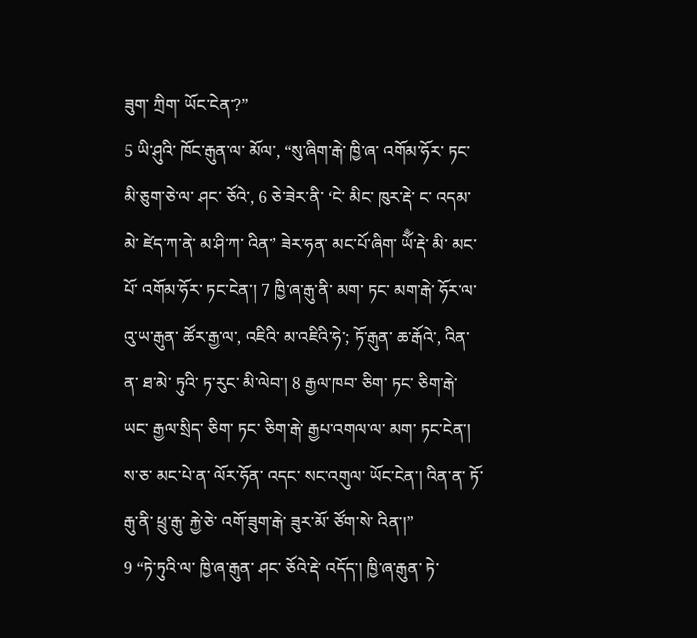ཟུག་ ཀྲིག་ ཡོང་ངེན་?”
5 ཡི་ཤུའི་ ཁོང་རྒུན་ལ་ མོལ་, “སུ་ཞིག་རྒེ་ ཁྱི་ཞ་ འགོམ་ཧོར་ ཏང་མི་ཅུག་ཅེ་ལ་ ཤང་ ཅོའེ་, 6 ཅེ་ཟེར་ནི་ ‘ངེ་ མིང་ ཁུར་རྡེ་ ང་ འདམ་མེ་ ཛེད་ཀ་ནེ་ མ་ཤི་ཀ་ འིན་’ ཟེར་ཧན་ མང་པོ་ཞིག་ ཡོྃ་རྡེ་ མི་ མང་པོ་ འགོམ་ཧོར་ ཏང་ངེན་། 7 ཁྱི་ཞ་རྒུ་ནི་ མག་ ཏང་ མག་རྒེ་ ཧོར་ལ་ འུ་ཡ་རྒུན་ ཚོར་རྒྱ་ལ་, འཇིའི་ མ་འཇིའི་ཧེ་; ཏོ་རྒུན་ ཆ་རྒོའེ་, འིན་ན་ ཐ་མེ་ ཏུའི་ ཏ་རུང་ མི་ལེབ་། 8 རྒྱལ་ཁབ་ ཅིག་ ཏང་ ཅིག་རྒེ་ ཡང་ རྒྱལ་སྲིད་ ཅིག་ ཏང་ ཅིག་རྒེ་ རྒྱཔ་འགལ་ལ་ མག་ ཏང་ངེན་། ས་ཅ་ མང་པེ་ན་ ལོར་ཧོན་ འདང་ སང་འགུལ་ ཡོང་ངེན་། འིན་ན་ ཏོ་རྒུ་ནི་ ཕྲུ་རྒུ་ རྐྱེ་ཅེ་ འགོ་ཟུག་རྒེ་ ཟུར་མོ་ ཙོག་སེ་ འིན་།”
9 “ཏེ་ཏུའི་ལ་ ཁྱི་ཞ་རྒུན་ ཤང་ ཅོའེ་རྡེ་ འདོད་། ཁྱི་ཞ་རྒུན་ ཏེ་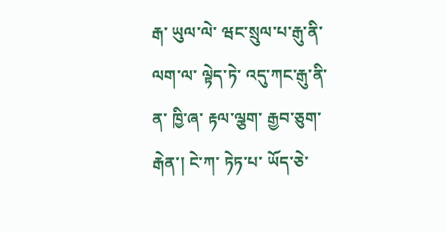རྒ་ ཡུལ་ལེ་ ཝང་སྲུལ་པ་རྒུ་ནི་ ལག་ལ་ ལྟེད་ཏེ་ འདུ་ཀང་རྒུ་ནི་ན་ ཁྱི་ཞ་ རྟལ་ལྕག་ རྒྱབ་ཅུག་རྒེན་། ངེ་ཀ་ ཏེཏ་པ་ ཡོད་ཅེ་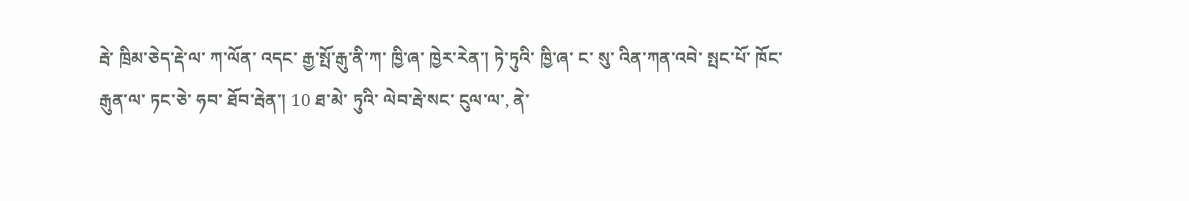རྦེ་ ཁྲིམ་ཅེད་རྡེ་ལ་ ཀ་ལོན་ འདང་ རྒྱ་སྤོ་རྒུ་ནི་ཀ་ ཁྱི་ཞ་ ཁྱེར་རེན་། ཏེ་ཏུའི་ ཁྱི་ཞ་ ང་ སུ་ འིན་ཀན་འབེ་ སྤང་པོ་ ཁོང་རྒུན་ལ་ ཏང་ཅེ་ ཧབ་ ཐོབ་རྦེན་། 10 ཐ་མེ་ ཏུའི་ ལེབ་རྦེ་སང་ ངུལ་ལ་, ནེ་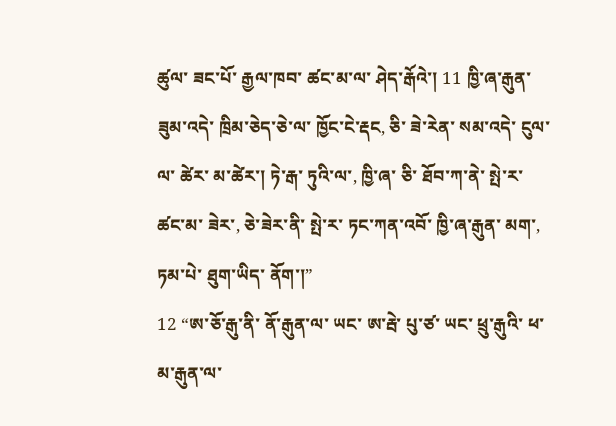ཚུལ་ ཟང་པོ་ རྒྱལ་ཁབ་ ཚང་མ་ལ་ ཤེད་རྒོའེ་། 11 ཁྱི་ཞ་རྒུན་ ཟུམ་འདེ་ ཁྲིམ་ཅེད་ཅེ་ལ་ ཁྱོང་ངེ་རྡང, ཅི་ ཟེ་རེན་ སམ་འདེ་ ངུལ་ལ་ ཚེར་ མ་ཚེར་། ཏེ་རྒ་ ཏུའི་ལ་, ཁྱི་ཞ་ ཅི་ ཐོབ་ཀ་ནེ་ སྤེ་ར་ ཚང་མ་ ཟེར་, ཅེ་ཟེར་ནི་ སྤེ་ར་ ཏང་ཀན་འབོ་ ཁྱི་ཞ་རྒུན་ མག་, ཏམ་པེ་ ཐུག་ཡིད་ ནོག་།”
12 “ཨ་ཅོ་རྒུ་ནི་ ནོ་རྒུན་ལ་ ཡང་ ཨ་རྦེ་ པུ་ཙ་ ཡང་ ཕྲུ་རྒུའི་ ཕ་མ་རྒུན་ལ་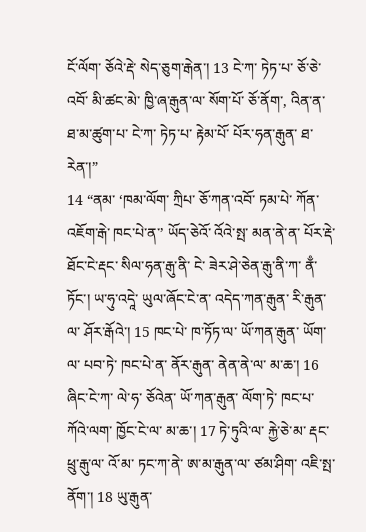ངོ་ལོག་ ཅོའེ་རྡེ་ སེད་ཅུག་རྒེན་། 13 ངེ་ཀ་ ཏེཏ་པ་ ཅོ་ཅེ་འབོ་ མི་ཚང་མེ་ ཁྱི་ཞ་རྒུན་ལ་ སོག་པོ་ ཅོ་ནོག་, འིན་ན་ ཐ་མ་ཚུག་པ་ ངེ་ཀ་ ཏེཏ་པ་ རྟེམ་པོ་ པོར་ཧན་རྒུན་ ཐ་རེན་།”
14 “ནམ་ ‘ཁམ་ལོག་ ཀྲིཔ་ ཅོ་ཀན་འབོ་ ཏམ་པེ་ ཀོན་འཇོག་རྒེ་ ཁང་པེ་ན་’ ཡོད་ཅེའོ་ འོའེ་སྤ་ མན་ནེ་ན་ པོར་རྡེ་ ཐོང་ངེ་རྡང་ སིལ་ཧན་རྒུ་ནི་ ངེ་ ཟེར་ཤེ་ཅེན་རྒུ་ནི་ཀ་ ནྃ་ ཏོང་། ཡ་ཧུ་འདཱེ་ ཡུལ་ཞོང་ངེ་ན་ འདེད་ཀན་རྒུན་ རི་རྒུན་ལ་ ཤོར་རྒོའེ་། 15 ཁང་པེ་ ཁ་ཏོཏ་ལ་ ཡོ་ཀན་རྒུན་ ཡོག་ལ་ པབ་ཏེ་ ཁང་པེ་ན་ ནོར་རྒུན་ ནེན་ནེ་ལ་ མ་ཆ་། 16 ཞིང་ངེ་ཀ་ ལེ་ཧ་ ཅོའེན་ ཡོ་ཀན་རྒུན་ ལོག་ཏེ་ ཁང་པ་ ཀོའེ་ལག་ ཁྱོང་ངེ་ལ་ མ་ཆ་། 17 ཏེ་ཏུའི་ལ་ རྐྱེ་ཅེ་མ་ རྡང་ ཕྲུ་རྒུ་ལ་ འོ་མ་ ཏང་ཀ་ནེ་ ཨ་མ་རྒུན་ལ་ ཙམ་ཤིག་ འཇི་སྤ་ ནོག་། 18 ཡུ་རྒུན་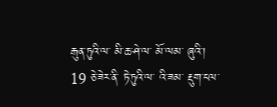རྒུན་ཏུའི་ལ་ མི་ཆ་ཤེ་ལ་ མོ་ལམ་ ཞུའི་། 19 ཅེ་ཟེར་ནི་ ཏེ་ཏུའི་ལ་ འི་ཟམ་ རྡུག་ངལ་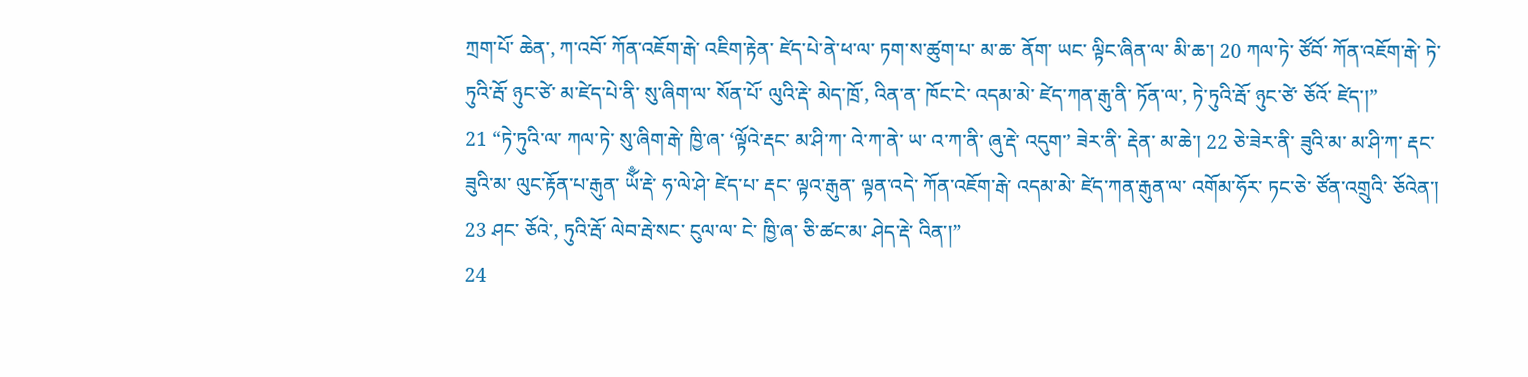ཀྲག་པོ་ ཆེན་, ཀ་འབོ་ ཀོན་འཇོག་རྒེ་ འཇིག་རྟེན་ ཛེད་པེ་ནེ་ཕ་ལ་ ཏག་ས་ཚུག་པ་ མ་ཆ་ ནོག་ ཡང་ ལྟིང་ཞིན་ལ་ མི་ཆ་། 20 ཀལ་ཏེ་ ཙོབོ་ ཀོན་འཇོག་རྒེ་ ཏེ་ཏུའི་རྦོ་ ཉུང་ཙེ་ མ་ཛེད་པེ་ནི་ སུ་ཞིག་ལ་ སོན་པོ་ ལུའི་རྡེ་ མེད་ཁྲོ་, འིན་ན་ ཁོང་ངེ་ འདམ་མེ་ ཛེད་ཀན་རྒུ་ནི་ ཏོན་ལ་, ཏེ་ཏུའི་རྦོ་ ཉུང་ཙེ་ ཅོའོ་ ཛེད་།”
21 “ཏེ་ཏུའི་ལ་ ཀལ་ཏེ་ སུ་ཞིག་རྒེ་ ཁྱི་ཞ་ ‘ལྟོའེ་རྡང་ མ་ཤི་ཀ་ འེ་ཀ་ནེ་ ཡ་ འ་ཀ་ནི་ ཞུ་རྡེ་ འདུག་’ ཟེར་ནི་ རྡེན་ མ་ཆེ་། 22 ཅེ་ཟེར་ནི་ ཟུའི་མ་ མ་ཤི་ཀ་ རྡང་ ཟུའི་མ་ ལུང་རྟོན་པ་རྒུན་ ཡོྃ་རྡེ་ ཧ་ལེ་ཤེ་ ཛེད་པ་ རྡང་ ལྟའ་རྒུན་ ལྟན་འདེ་ ཀོན་འཇོག་རྒེ་ འདམ་མེ་ ཛེད་ཀན་རྒུན་ལ་ འགོམ་ཧོར་ ཏང་ཅེ་ ཙོན་འགྲུའི་ ཅོའེན་། 23 ཤང་ ཅོའེ་, ཏུའི་རྦོ་ ལེབ་རྦེ་སང་ ངུལ་ལ་ ངེ་ ཁྱི་ཞ་ ཅི་ཚང་མ་ ཤེད་རྡེ་ འིན་།”
24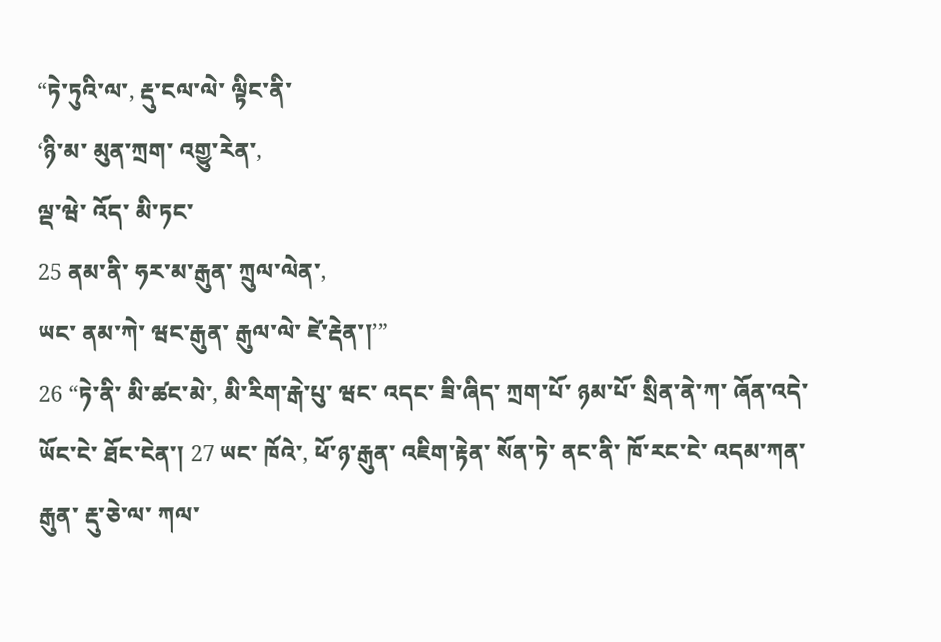“ཏེ་ཏུའི་ལ་, རྡུ་ངལ་ལེ་ ལྟིང་ནི་
‘ཉི་མ་ མུན་ཀྲག་ འགྱུ་རེན་,
ལྡ་ཝེ་ འོད་ མི་ཏང་
25 ནམ་ནི་ ཧར་མ་རྒུན་ ཀྲུལ་ལེན་,
ཡང་ ནམ་ཀེ་ ཝང་རྒུན་ རྒུལ་ལེ་ ཛེ་རྡེན་།’”
26 “ཏེ་ནི་ མི་ཚང་མེ་, མི་རིག་རྒེ་པུ་ ཝང་ འདང་ ཟི་ཞིད་ ཀྲག་པོ་ ཉམ་པོ་ སྲིན་ནེ་ཀ་ ཞོན་འདེ་ ཡོང་ངེ་ ཐོང་ངེན་། 27 ཡང་ ཁོའེ་, ཕོ་ཉ་རྒུན་ འཇིག་རྟེན་ སོན་ཏེ་ ནང་ནི་ ཁོ་རང་ངེ་ འདམ་ཀན་རྒུན་ རྡུ་ཅེ་ལ་ ཀལ་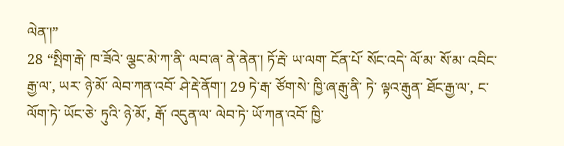ལེན་།”
28 “སྤིག་རྒེ་ ཁ་ཟོའེ་ ལྕང་མེ་ཀ་ནི་ ལབ་ཞ་ ནེ་ནེན་། ཏོ་རྦེ་ ཡ་ལག་ ངོན་པོ་ སོང་འདེ་ ལོ་མ་ སོ་མ་ འབིང་རྒྱ་ལ་, ཡར་ ཉེ་མོ་ ལེབ་ཀན་འབོ་ ཤེ་རྡེ་ནོག་། 29 ཏེ་རྒ་ ཙོག་སེ་ ཁྱི་ཞ་རྒུ་ནི་ ཏེ་ ལྟའ་རྒུན་ ཐོང་རྒྱ་ལ་, ང་ ལོག་ཏེ་ ཡོང་ཅེ་ ཏུའི་ ཉེ་མོ་, རྒོ་ འདུན་ལ་ ལེབ་ཏེ་ ཡོ་ཀན་འབོ་ ཁྱི་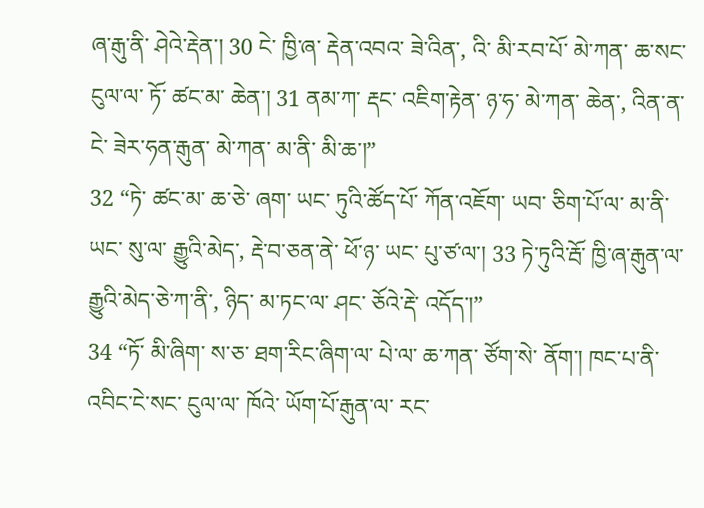ཞ་རྒུ་ནི་ ཤེའེ་རྡེན་། 30 ངེ་ ཁྱི་ཞ་ རྡེན་འབའ་ ཟེ་འིན་, འི་ མི་རབ་པོ་ མེ་ཀན་ ཆ་སང་ ངུལ་ལ་ ཏོ་ ཚང་མ་ ཆེན་། 31 ནམ་ཀ་ རྡང་ འཇིག་རྟེན་ ཉ་ཧ་ མེ་ཀན་ ཆེན་, འིན་ན་ ངེ་ ཟེར་ཧན་རྒུན་ མེ་ཀན་ མ་ནི་ མི་ཆ་།”
32 “ཏེ་ ཚང་མ་ ཆ་ཅེ་ ཞག་ ཡང་ ཏུའི་ཚོད་པོ་ ཀོན་འཇོག་ ཡབ་ ཅིག་པོ་ལ་ མ་ནི་ ཡང་ སུ་ལ་ རྒྱུའི་མེད་, རྡེ་བ་ཅན་ནེ་ ཕོ་ཉ་ ཡང་ པུ་ཙ་ལ་། 33 ཏེ་ཏུའི་རྦོ་ ཁྱི་ཞ་རྒུན་ལ་ རྒྱུའི་མེད་ཅེ་ཀ་ནི་, ཉིད་ མ་ཏང་ལ་ ཤང་ ཅོའེ་རྡེ་ འདོད་།”
34 “ཏོ་ མི་ཞིག་ ས་ཅ་ ཐག་རིང་ཞིག་ལ་ པེ་ལ་ ཆ་ཀན་ ཙོག་སེ་ ནོག་། ཁང་པ་ནི་ འབིང་ངེ་སང་ ངུལ་ལ་ ཁོའེ་ ཡོག་པོ་རྒུན་ལ་ རང་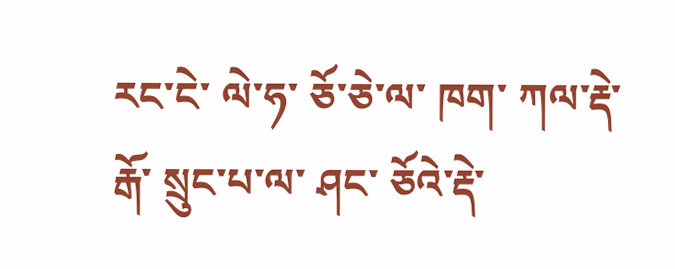རང་ངེ་ ལེ་ཧ་ ཅོ་ཅེ་ལ་ ཁག་ ཀལ་རྡེ་ རྒོ་ སྲུང་པ་ལ་ ཤང་ ཅོའེ་རྡེ་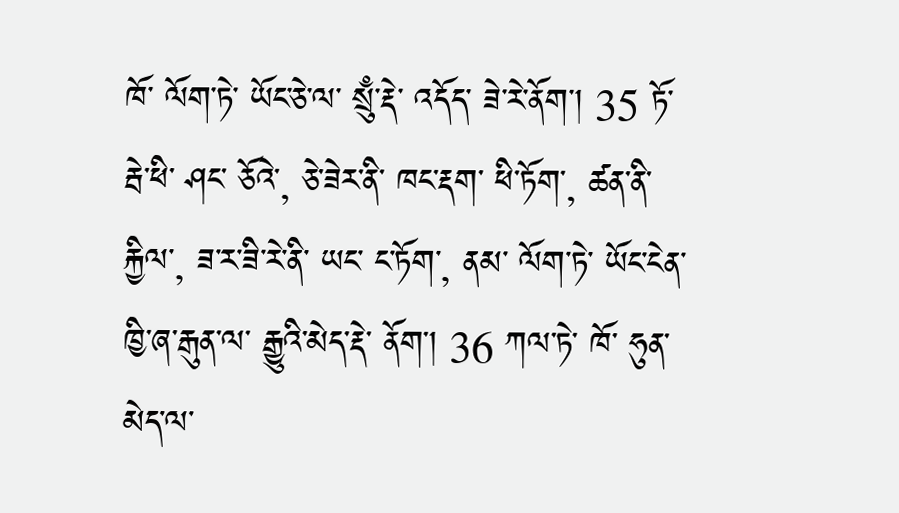ཁོ་ ལོག་ཏེ་ ཡོང་ཅེ་ལ་ སྲུྃ་རྡེ་ འདོད་ ཟེ་རེ་ནོག་། 35 ཏོ་རྦེ་ཕི་ ཤང་ ཅོའེ་, ཅེ་ཟེར་ནི་ ཁང་རྡག་ ཕི་ཏོག་, ཚན་ནི་ རྐྱིལ་, ཟ་ར་ཟི་རེ་ནི་ ཡང་ ང་ཏོག་, ནམ་ ལོག་ཏེ་ ཡོང་ངེན་ ཁྱི་ཞ་རྒུན་ལ་ རྒྱུའི་མེད་རྡེ་ ནོག་། 36 ཀལ་ཏེ་ ཁོ་ ཧུན་མེད་ལ་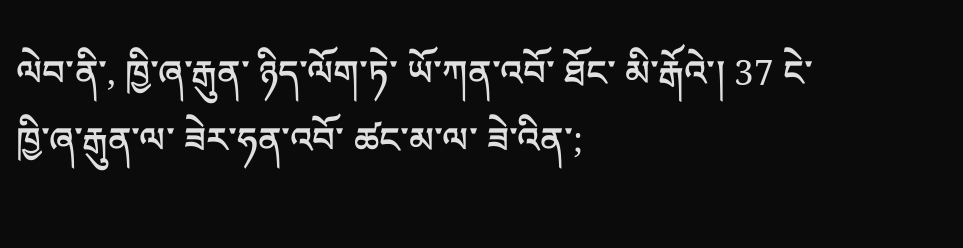ལེབ་ནི་, ཁྱི་ཞ་རྒུན་ ཉིད་ལོག་ཏེ་ ཡོ་ཀན་འབོ་ ཐོང་ མི་རྒོའེ་། 37 ངེ་ ཁྱི་ཞ་རྒུན་ལ་ ཟེར་ཧན་འབོ་ ཚང་མ་ལ་ ཟེ་འིན་;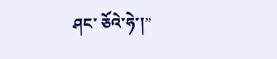ཤང་ ཅོའེ་ཧེ་།”